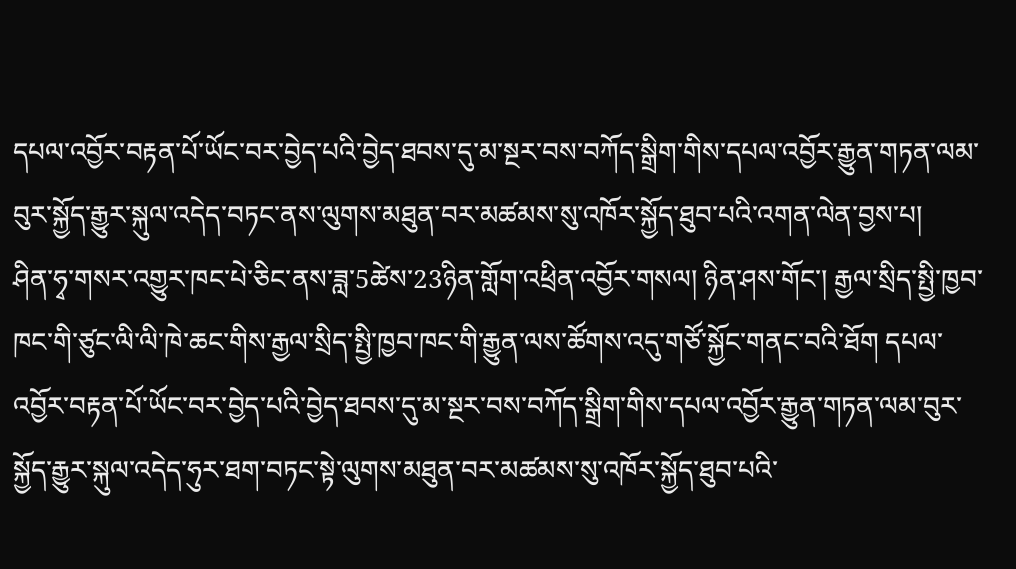དཔལ་འབྱོར་བརྟན་པོ་ཡོང་བར་བྱེད་པའི་བྱེད་ཐབས་དུ་མ་སྔར་བས་བཀོད་སྒྲིག་གིས་དཔལ་འབྱོར་རྒྱུན་གཏན་ལམ་བུར་སྐྱོད་རྒྱུར་སྐུལ་འདེད་བཏང་ནས་ལུགས་མཐུན་བར་མཚམས་སུ་འཁོར་སྐྱོད་ཐུབ་པའི་འགན་ལེན་བྱས་པ།
ཤིན་ཧྭ་གསར་འགྱུར་ཁང་པེ་ཅིང་ནས་ཟླ་5ཚེས་23ཉིན་གློག་འཕྲིན་འབྱོར་གསལ། ཉིན་ཤས་གོང་། རྒྱལ་སྲིད་སྤྱི་ཁྱབ་ཁང་གི་ཙུང་ལི་ལི་ཁེ་ཆང་གིས་རྒྱལ་སྲིད་སྤྱི་ཁྱབ་ཁང་གི་རྒྱུན་ལས་ཚོགས་འདུ་གཙོ་སྐྱོང་གནང་བའི་ཐོག དཔལ་འབྱོར་བརྟན་པོ་ཡོང་བར་བྱེད་པའི་བྱེད་ཐབས་དུ་མ་སྔར་བས་བཀོད་སྒྲིག་གིས་དཔལ་འབྱོར་རྒྱུན་གཏན་ལམ་བུར་སྐྱོད་རྒྱུར་སྐུལ་འདེད་ཧུར་ཐག་བཏང་སྟེ་ལུགས་མཐུན་བར་མཚམས་སུ་འཁོར་སྐྱོད་ཐུབ་པའི་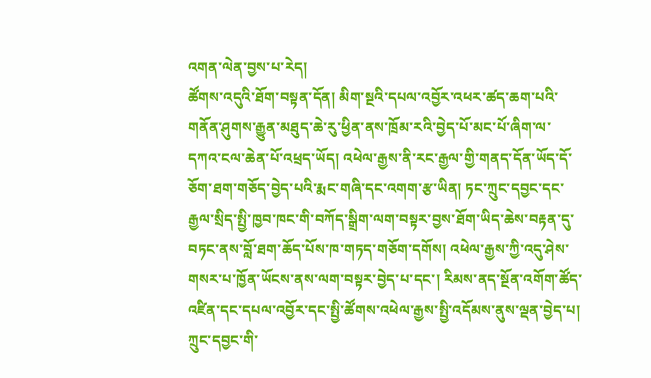འགན་ལེན་བྱས་པ་རེད།
ཚོགས་འདུའི་ཐོག་བསྟན་དོན། མིག་སྔའི་དཔལ་འབྱོར་འཕར་ཚད་ཆག་པའི་གནོན་ཤུགས་རྒྱུན་མཐུད་ཆེ་རུ་ཕྱིན་ནས་ཁྲོམ་རའི་བྱེད་པོ་མང་པོ་ཞིག་ལ་དཀའ་ངལ་ཆེན་པོ་འཕྲད་ཡོད། འཕེལ་རྒྱས་ནི་རང་རྒྱལ་གྱི་གནད་དོན་ཡོད་དོ་ཅོག་ཐག་གཅོད་བྱེད་པའི་རྨང་གཞི་དང་འགག་རྩ་ཡིན། ཏང་ཀྲུང་དབྱང་དང་རྒྱལ་སྲིད་སྤྱི་ཁྱབ་ཁང་གི་བཀོད་སྒྲིག་ལག་བསྟར་བྱས་ཐོག་ཡིད་ཆེས་བརྟན་དུ་བཏང་ནས་བློ་ཐག་ཆོད་པོས་ཁ་གཏད་གཅོག་དགོས། འཕེལ་རྒྱས་ཀྱི་འདུ་ཤེས་གསར་པ་ཁྱོན་ཡོངས་ནས་ལག་བསྟར་བྱེད་པ་དང་། རིམས་ནད་སྔོན་འགོག་ཚོད་འཛིན་དང་དཔལ་འབྱོར་དང་སྤྱི་ཚོགས་འཕེལ་རྒྱས་སྤྱི་འདོམས་ནུས་ལྡན་བྱེད་པ། ཀྲུང་དབྱང་གི་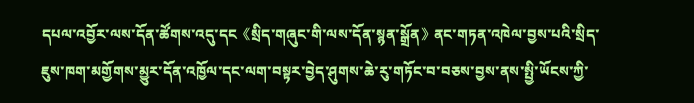དཔལ་འབྱོར་ལས་དོན་ཚོགས་འདུ་དང《སྲིད་གཞུང་གི་ལས་དོན་སྙན་སྒྲོན》ནང་གཏན་འཁེལ་བྱས་པའི་སྲིད་ཇུས་ཁག་མགྱོགས་མྱུར་དོན་འཁྱོལ་དང་ལག་བསྟར་བྱེད་ཤུགས་ཆེ་རུ་གཏོང་བ་བཅས་བྱས་ནས་སྤྱི་ཡོངས་ཀྱི་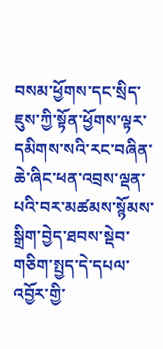བསམ་ཕྱོགས་དང་སྲིད་ཇུས་ཀྱི་སྟོན་ཕྱོགས་ལྟར་དམིགས་སའི་རང་བཞིན་ཆེ་ཞིང་ཕན་འབྲས་ལྡན་པའི་བར་མཚམས་སྙོམས་སྒྲིག་བྱེད་ཐབས་སྡེབ་གཅིག་སྤྱད་དེ་དཔལ་འབྱོར་གྱི་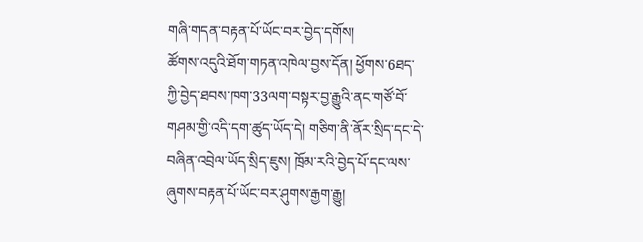གཞི་གདན་བརྟན་པོ་ཡོང་བར་བྱེད་དགོས།
ཚོགས་འདུའི་ཐོག་གཏན་འཁེལ་བྱས་དོན། ཕྱོགས་6ཐད་ཀྱི་བྱེད་ཐབས་ཁག་33ལག་བསྟར་བྱ་རྒྱུའི་ནང་གཙོ་བོ་གཤམ་གྱི་འདི་དག་ཚུད་ཡོད་དེ། གཅིག་ནི་ནོར་སྲིད་དང་དེ་བཞིན་འབྲེལ་ཡོད་སྲིད་ཇུས། ཁྲོམ་རའི་བྱེད་པོ་དང་ལས་ཞུགས་བརྟན་པོ་ཡོང་བར་ཤུགས་རྒྱག་རྒྱུ།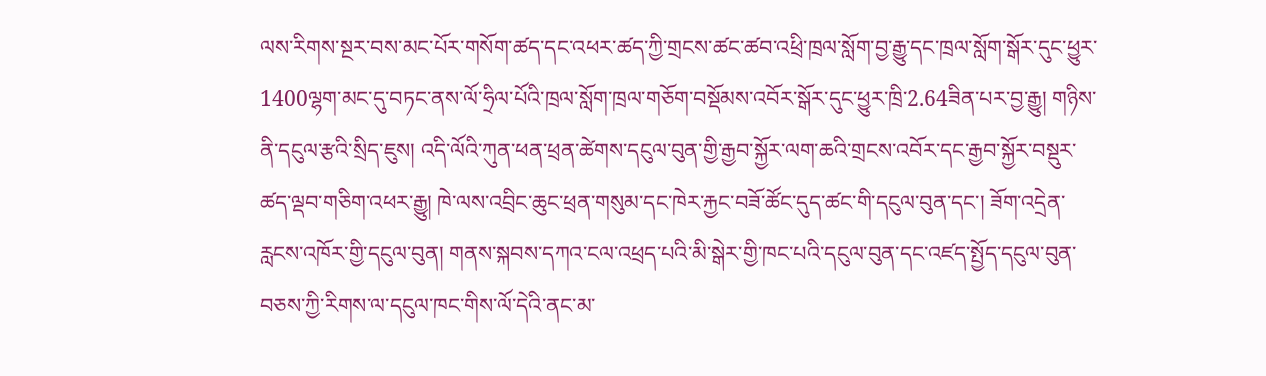ལས་རིགས་སྔར་བས་མང་པོར་གསོག་ཚད་དང་འཕར་ཚད་ཀྱི་གྲངས་ཚང་ཚབ་འཕྲི་ཁྲལ་སློག་བྱ་རྒྱུ་དང་ཁྲལ་སློག་སྒོར་དུང་ཕྱུར་1400ལྷག་མང་དུ་བཏང་ནས་ལོ་ཧྲིལ་པོའི་ཁྲལ་སློག་ཁྲལ་གཅོག་བསྡོམས་འབོར་སྒོར་དུང་ཕྱུར་ཁྲི་2.64ཟིན་པར་བྱ་རྒྱུ། གཉིས་ནི་དངུལ་རྩའི་སྲིད་ཇུས། འདི་ལོའི་ཀུན་ཕན་ཕྲན་ཚེགས་དངུལ་བུན་གྱི་རྒྱབ་སྐྱོར་ལག་ཆའི་གྲངས་འབོར་དང་རྒྱབ་སྐྱོར་བསྡུར་ཚད་ལྡབ་གཅིག་འཕར་རྒྱུ། ཁེ་ལས་འབྲིང་ཆུང་ཕྲན་གསུམ་དང་ཁེར་རྐྱང་བཟོ་ཚོང་དུད་ཚང་གི་དངུལ་བུན་དང་། ཟོག་འདྲེན་རླངས་འཁོར་གྱི་དངུལ་བུན། གནས་སྐབས་དཀའ་ངལ་འཕྲད་པའི་མི་སྒེར་གྱི་ཁང་པའི་དངུལ་བུན་དང་འཛད་སྤྱོད་དངུལ་བུན་བཅས་ཀྱི་རིགས་ལ་དངུལ་ཁང་གིས་ལོ་དེའི་ནང་མ་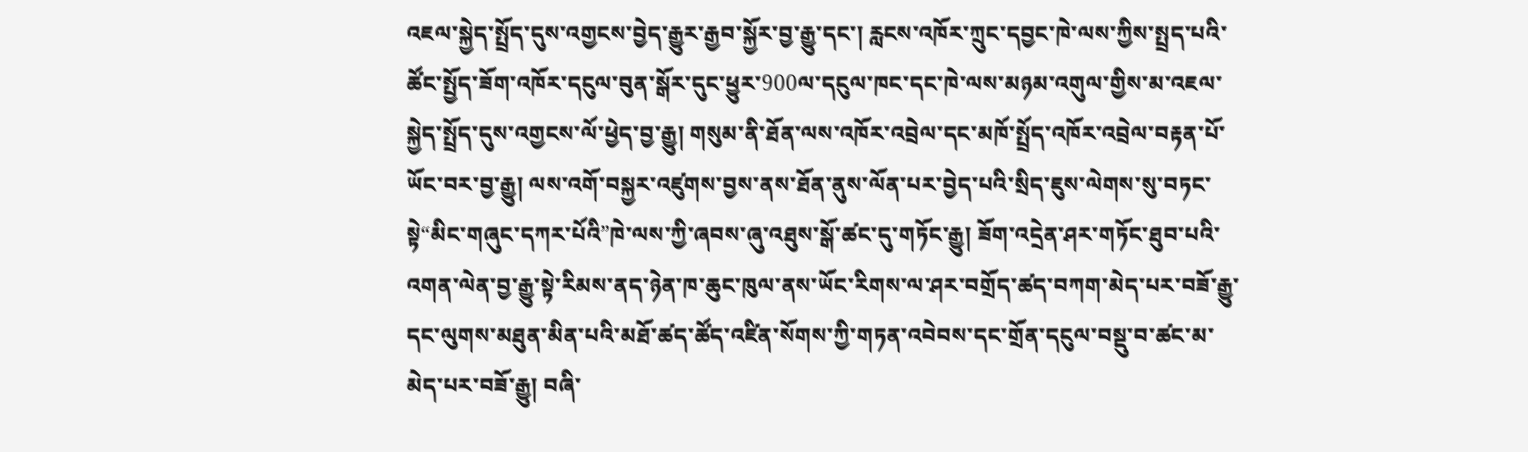འཇལ་སྐྱེད་སྤྲོད་དུས་འགྱངས་བྱེད་རྒྱུར་རྒྱབ་སྐྱོར་བྱ་རྒྱུ་དང་། རླངས་འཁོར་ཀྲུང་དབྱང་ཁེ་ལས་ཀྱིས་སྤྲད་པའི་ཚོང་སྤྱོད་ཟོག་འཁོར་དངུལ་བུན་སྒོར་དུང་ཕྱུར་900ལ་དངུལ་ཁང་དང་ཁེ་ལས་མཉམ་འགུལ་གྱིས་མ་འཇལ་སྐྱེད་སྤྲོད་དུས་འགྱངས་ལོ་ཕྱེད་བྱ་རྒྱུ། གསུམ་ནི་ཐོན་ལས་འཁོར་འབྲེལ་དང་མཁོ་སྤྲོད་འཁོར་འབྲེལ་བརྟན་པོ་ཡོང་བར་བྱ་རྒྱུ། ལས་འགོ་བསྐྱར་འཛུགས་བྱས་ནས་ཐོན་ནུས་ལོན་པར་བྱེད་པའི་སྲིད་ཇུས་ལེགས་སུ་བཏང་སྟེ“མིང་གཞུང་དཀར་པོའི”ཁེ་ལས་ཀྱི་ཞབས་ཞུ་འཐུས་སྒོ་ཚང་དུ་གཏོང་རྒྱུ། ཟོག་འདྲེན་ཤར་གཏོང་ཐུབ་པའི་འགན་ལེན་བྱ་རྒྱུ་སྟེ་རིམས་ནད་ཉེན་ཁ་ཆུང་ཁུལ་ནས་ཡོང་རིགས་ལ་ཤར་བགྲོད་ཚད་བཀག་མེད་པར་བཟོ་རྒྱུ་དང་ལུགས་མཐུན་མིན་པའི་མཐོ་ཚད་ཚོད་འཛིན་སོགས་ཀྱི་གཏན་འབེབས་དང་གྲོན་དངུལ་བསྡུ་བ་ཚང་མ་མེད་པར་བཟོ་རྒྱུ། བཞི་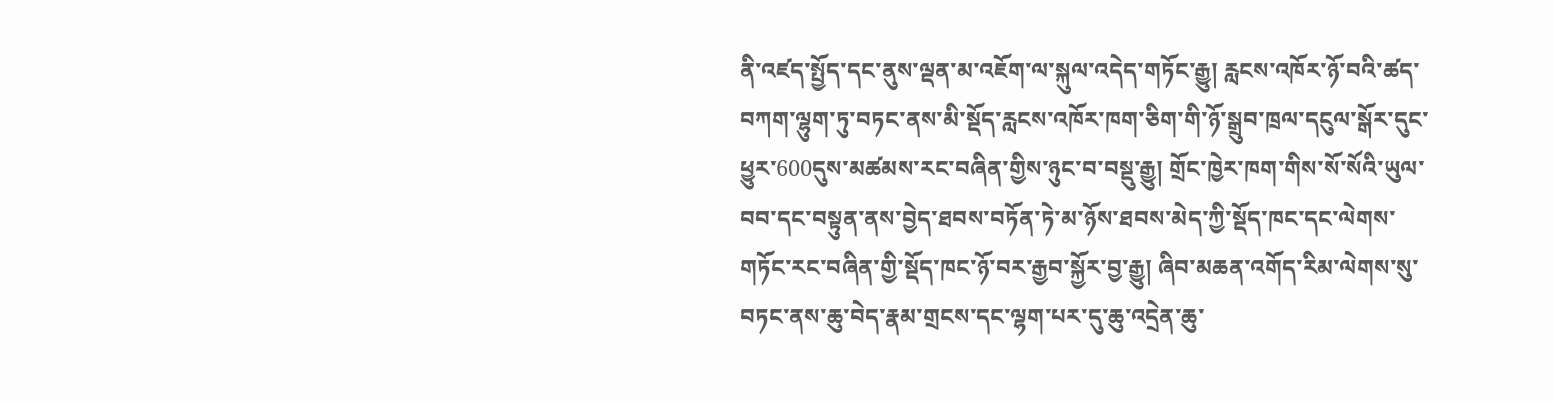ནི་འཛད་སྤྱོད་དང་ནུས་ལྡན་མ་འཇོག་ལ་སྐུལ་འདེད་གཏོང་རྒྱུ། རླངས་འཁོར་ཉོ་བའི་ཚད་བཀག་ལྷུག་ཏུ་བཏང་ནས་མི་སྡོད་རླངས་འཁོར་ཁག་ཅིག་གི་ཉོ་སྒྲུབ་ཁྲལ་དངུལ་སྒོར་དུང་ཕྱུར་600དུས་མཚམས་རང་བཞིན་གྱིས་ཉུང་བ་བསྡུ་རྒྱུ། གྲོང་ཁྱེར་ཁག་གིས་སོ་སོའི་ཡུལ་བབ་དང་བསྟུན་ནས་བྱེད་ཐབས་བཏོན་ཏེ་མ་ཉོས་ཐབས་མེད་ཀྱི་སྡོད་ཁང་དང་ལེགས་གཏོང་རང་བཞིན་གྱི་སྡོད་ཁང་ཉོ་བར་རྒྱབ་སྐྱོར་བྱ་རྒྱུ། ཞིབ་མཆན་འགོད་རིམ་ལེགས་སུ་བཏང་ནས་ཆུ་བེད་རྣམ་གྲངས་དང་ལྷག་པར་དུ་ཆུ་འདྲེན་ཆུ་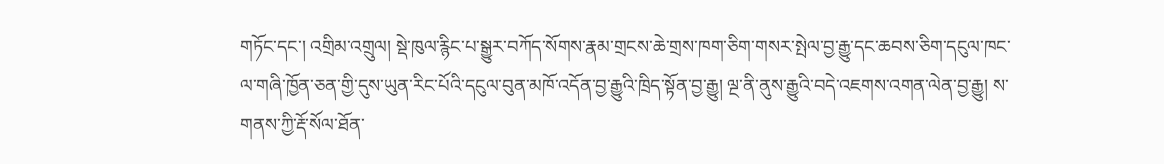གཏོང་དང་། འགྲིམ་འགྲུལ། སྡེ་ཁུལ་རྙིང་པ་སྒྱུར་བཀོད་སོགས་རྣམ་གྲངས་ཆེ་གྲས་ཁག་ཅིག་གསར་སྤེལ་བྱ་རྒྱུ་དང་ཆབས་ཅིག་དངུལ་ཁང་ལ་གཞི་ཁྱོན་ཅན་གྱི་དུས་ཡུན་རིང་པོའི་དངུལ་བུན་མཁོ་འདོན་བྱ་རྒྱུའི་ཁྲིད་སྟོན་བྱ་རྒྱུ། ལྔ་ནི་ནུས་རྒྱུའི་བདེ་འཇགས་འགན་ལེན་བྱ་རྒྱུ། ས་གནས་ཀྱི་རྡོ་སོལ་ཐོན་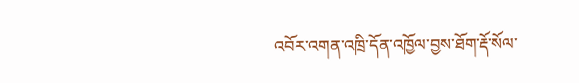འབོར་འགན་འཁྲི་དོན་འཁྱོལ་བྱས་ཐོག་རྡོ་སོལ་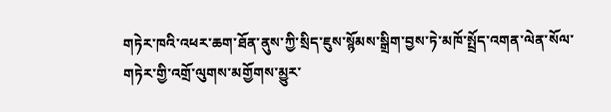གཏེར་ཁའི་འཕར་ཆག་ཐོན་ནུས་ཀྱི་སྲིད་ཇུས་སྙོམས་སྒྲིག་བྱས་ཏེ་མཁོ་སྤྲོད་འགན་ལེན་སོལ་གཏེར་གྱི་འགྲོ་ལུགས་མགྱོགས་མྱུར་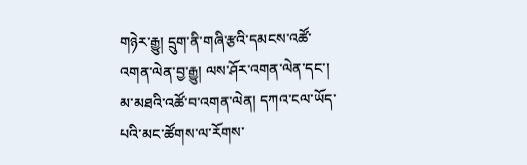གཉེར་རྒྱུ། དྲུག་ནི་གཞི་རྩའི་དམངས་འཚོ་འགན་ལེན་བྱ་རྒྱུ། ལས་ཤོར་འགན་ལེན་དང་། མ་མཐའི་འཚོ་བ་འགན་ལེན། དཀའ་ངལ་ཡོད་པའི་མང་ཚོགས་ལ་རོགས་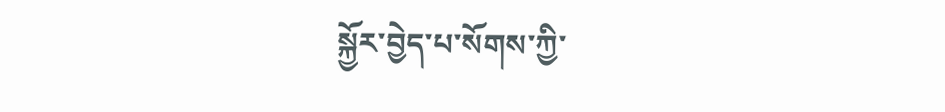སྐྱོར་བྱེད་པ་སོགས་ཀྱི་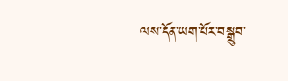ལས་དོན་ཡག་པོར་བསྒྲུབ་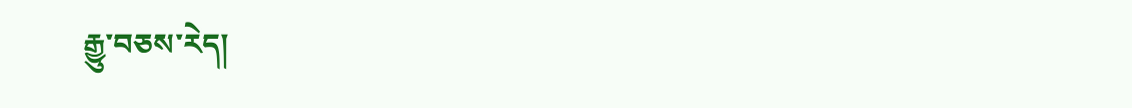རྒྱུ་བཅས་རེད།